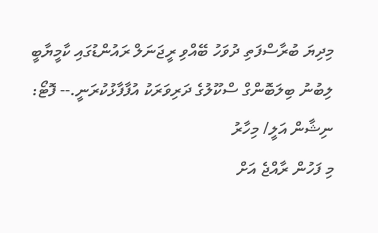މިދިޔަ ބުރާސްފަތި ދުވަހު ބޭއްވި ރީޖަނަލް ރައުންޑުގައި ކާމީޔާބީ ލިބުނު ބިލަބޮންގް ސްކޫލުގެ ދަރިވަރަކު އުފާފާޅުކުރަނީ.-- ފޮޓޯ: ނިޝާން އަލީ/ މިހާރު
މި ފަހުން ރާއްޖެ އަށް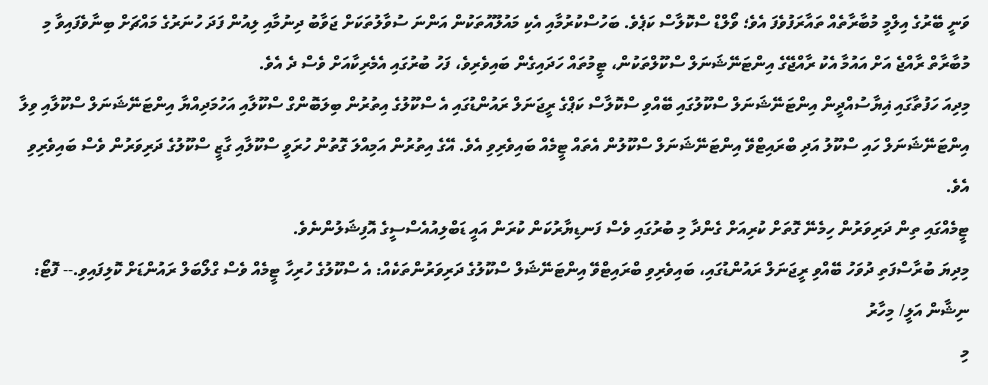ވަނީ ބޭރުގެ އިލްމީ މުބާރާތެއް ތައާރަފުވެފަ އެވެ؛ ވޯލްޑް ސްކޮލާސް ކަޕެވެ. ބަހުސްކުރުމާއި އެކި މައުލޫއުތަކުން އަންނަ ސުވާލުތަކަށް ޖަވާބު ދިނުމާއި ލިއުން ފަދަ ހުނަރުގެ މައްޗަށް ބިނާވެފައިވާ މި މުބާރާތް ރާއްޖެ އަށް އައުމާ އެކު ރާއްޖޭގެ އިންޓަނޭޝަނަލް ސްކޫލްތަކުން، ޓީމުތައް ހަދައިގެން ބައިވެރިވެ، ފަހު ބުރުގައި އެމެރިކާއަށް ވެސް ދެ އެވެ.
މިދިއަ ހަފުތާގައި ޣިޔާސުއްދީން އިންޓަނޭޝަނަލް ސްކޫލުގައި ބޭއްވި ސްކޮލާސް ކަޕްގެ ރީޖަނަލް ރައުންޑުގައި އެ ސްކޫލުގެ އިތުރުން ބިލަބޮންގް ސްކޫލާއި އަހުމަދިއްޔާ އިންޓަނޭޝަނަލް ސްކޫލާއި ވިލާ އިންޓަނޭޝަނަލް ހައި ސްކޫލު އަދި ބްރައިޓްވޭ އިންޓަނޭޝަނަލް ސްކޫލުން އެތައް ޓީމެއް ބައިވެރިވި އެވެ. އޭގެ އިތުރުން އަމިއްލަ ގޮތުން ހުރަވީ ސްކޫލާއި ގާޒީ ސްކޫލުގެ ދަރިވަރުން ވެސް ބައިވެރިވި އެވެ.
ޓީމެއްގައި ތިން ދަރިވަރުން ހިމެނޭ ގޮތަށް ކުރިއަށް ގެންދާ މި ބުރުގައި ވެސް ފަނޑިޔާރުކަން ކުރަން އައީ ޑަބްލިއުއެސްސީގެ އޮފިޝަލުންނެވެ.
މިދިޔަ ބުރާސްފަތި ދުވަހު ބޭއްވި ރީޖަނަލް ރައުންޑުގައި، ބައިވެރިވި ބްރައިޓްވޭ އިންޓަނޭޝަލް ސްކޫލުގެ ދަރިވަރުންތަކެއް: އެ ސްކޫލުގެ ހުރިހާ ޓީމެއް ވެސް ގްލޯބަލް ރައުންޑަށް ކޮލިފައިވި.-- ފޮޓޯ: ނިޝާން އަލީ/ މިހާރު
މި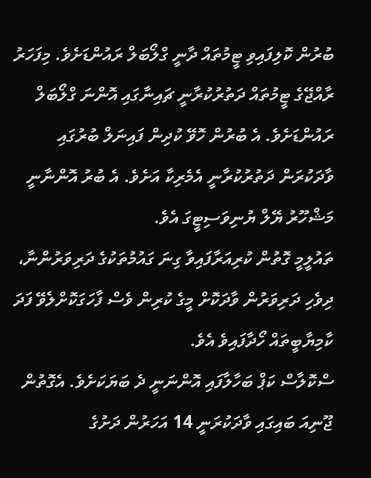ބުރުން ކޮލިފައިވި ޓީމުތައް ދާނީ ގްލޯބަލް ރައުންޑަށެވެ. މިފަހަރު ރާއްޖޭގެ ޓީމުތައް ދަތުރުކުރާނީ ޗައިނާގައި އޮންނަ ގްލޯބަލް ރައުންޑަށެވެ. އެ ބުރުން ހޮވޭ ކުދިން ފައިނަލް ބުރުގައި ވާދަކުރަން ދަތުރުކުރާނީ އެމެރިކާ އަށެވެ. އެ ބުރު އޮންނާނީ މަޝްހޫރު ޔޭލް ޔުނިވަސިޓީގަ އެވެ.
ތައުލީމީ ގޮތުން ކުރިއަރާފައިވާ ގިނަ ގައުމުތަކުގެ ދަރިވަރުންނާ، ދިވެހި ދަރިވަރުން ވާދަކޮށް މީގެ ކުރިން ވެސް ފާހަގަކޮށްލެވޭ ފަދަ ކާމިޔާބީތައް ހޯދާފައިވެ އެވެ.
ސްކޮލާސް ކަޕް ބަހާލާފައި އޮންނަނީ ދެ ބަޔަކަށެވެ. އެގޮތުން ޖޫނިއަ ބައިގައި ވާދަކުރަނީ 14 އަހަރުން ދަށުގެ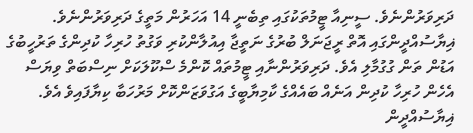ދަރިވަރުންނެވެ. ސީނިއާ ޓީމުތަކުގައި ތިބެނީ 14 އަހަރުން މަތީގެ ދަރިވަރުންނެވެ.
ޣިޔާސުއްދީންގައި އޮތް ރީޖަނަލް ބުރުގެ ނަތީޖާ އިއުލާންކުރި ވަގުތު ހުރިހާ ކުދިންގެ ތަރުހީބުގެ އަޑުން ތަން ގުގުމާލި އެވެ. ދަރިވަރުންނާއި ޓީމުތައް ކޮންމެ ސްކޫލަކަށް ނިސްބަތް ވިޔަސް އެހެން ހުރިހާ ކުދިން އަނެއް ބައެއްގެ ކާމިޔާބީގެ އަގުވަޒަންކޮށް މަރުހަބާ ކިޔާފައިވެ އެވެ.
ޣިޔާސުއްދީން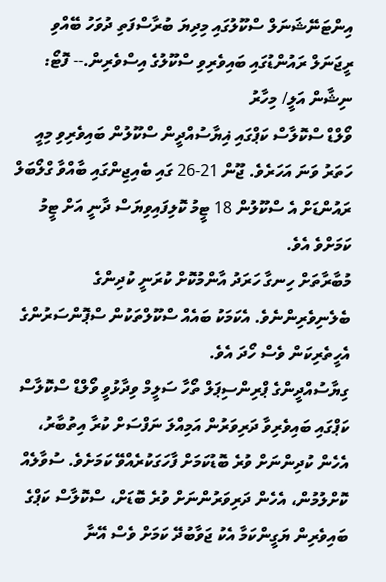އިންޓަނޭޝަނަލް ސްކޫލުގައި މިދިޔަ ބުރާސްފަތި ދުވަހު ބޭއްވި ރީޖަނަލް ރައުންޑުގައި ބައިވެރިވި ސްކޫލުގެ އިސްވެރިން.-- ފޮޓޯ: ނިޝާން އަލީ/ މިހާރު
ވޯލްޑް ސްކޮލާސް ކަޕްގައި ޣިޔާސުއްދީން ސްކޫލުން ބައިވެރިވި މިއީ ހަތަރު ވަނަ އަހަރެވެ. ޖޫން 21-26 ގައި ބެއިޖިންގައި ބާއްވާ ގްލޯބަލް ރައުންޑަށް އެ ސްކޫލުން 18 ޓީމު ކޮލިފައިވިޔަސް ދާނީ އަށް ޓީމު ކަމަށްވެ އެވެ.
މުބާރާތަށް ހިނގާ ހަރަދު އާންމުކޮށް ކުރަނީ ކުދިންގެ ބެލެނިވެރިންނެވެ. އެކަމަކު ބައެއް ސްކޫލްތަކުން ސްޕޮންސަރުންގެ އެހީތެރިކަން ވެސް ހޯދަ އެވެ.
ގިޔާސުއްދީންގެ ޕްރިންސިޕަލް ތޯހާ ސަލީމް ވިދާޅުވީ ވޯލްޑް ސްކޮލާސް ކަޕްގައި ބައިވެރިވާ ދަރިވަރުން އަމިއްލަ ނަފްސަށް ކުރާ އިތުބާރު، އެހެން ކުދިންނަށް ވުރެ ބޮޑުކަމަށް ފާހަގަކުރެއްވޭ ކަމަށެވެ. ސުވާލެއް ކޮށްލުމުން، އެހެން ދަރިވަރުންނަށް ވުރެ ބޮޑަށް، ސްކޮލާސް ކަޕްގެ ބައިވެރިން ޔަގީންކަމާ އެކު ޖަވާބުދޭ ކަމަށް ވެސް އޭނާ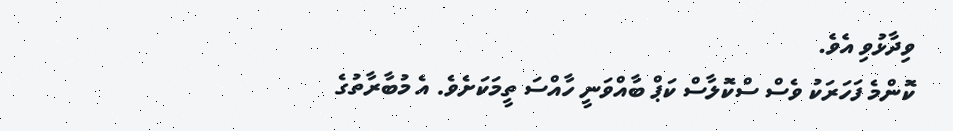ވިދާޅުވި އެވެ.
ކޮންމެ ފަހަރަކު ވެސް ސްކޮލާސް ކަޕް ބާއްވަނީ ހާއްސަ ތީމަކަށެވެ. އެ މުބާރާތުގެ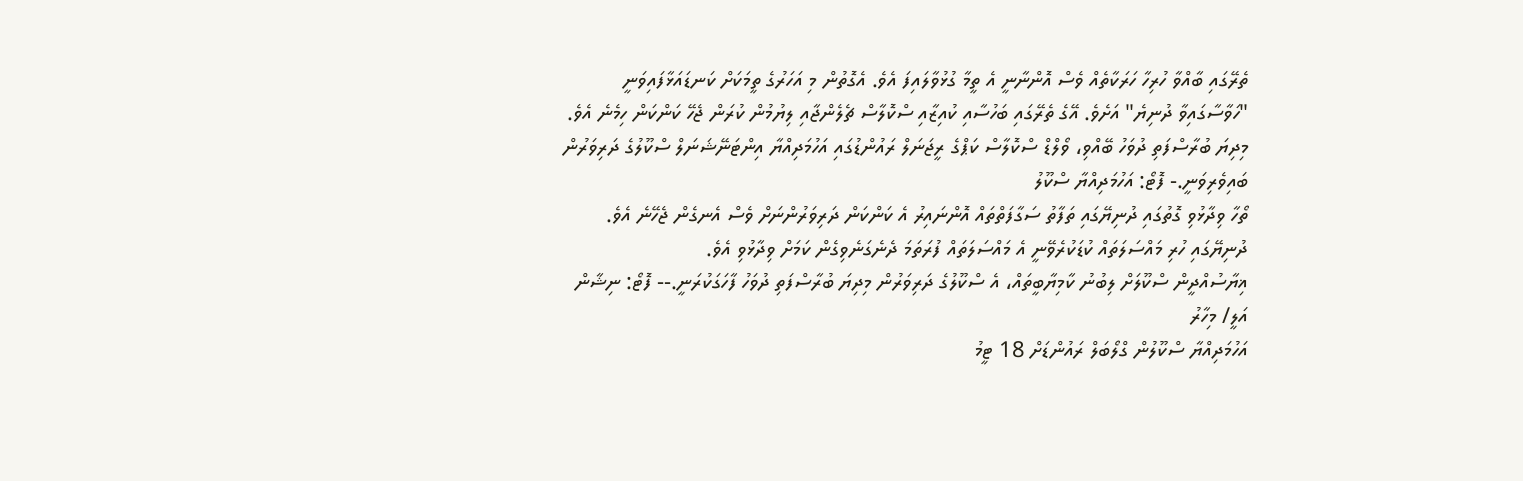ތެރޭގައި ބާއްވާ ހުރިހާ ހަރަކާތެއް ވެސް އޮންނާނީ އެ ތީމާ ގުޅުވާލައިފަ އެވެ. އެގޮތުން މި އަހަރުގެ ތީމަކަށް ކަނޑައަޅާފައިވަނީ "ހަވާސާގައިވާ ދުނިޔެ" އަށެވެ. އޭގެ ތެރޭގައި ބަހުސާއި ކުއިޒާއި ސްކޮލާސް ޗެލެންޖާއި ލިޔުމުން ކުރަން ޖެހޭ ކަންކަން ހިމެނެ އެވެ.
މިދިޔަ ބުރާސްފަތި ދުވަހު ބޭއްވި، ވޯލްޑް ސްކޮލާސް ކަޕްގެ ރީޖަނަލް ރައުންޑުގައި އަހުމަދިއްޔާ އިންޓަނޭޝަނަލް ސްކޫލުގެ ދަރިވަރުން ބައިވެރިވަނީ.- ފޮޓޯ: އަހުމަދިއްޔާ ސްކޫލު
ތޯހާ ވިދާޅުވި ގޮތުގައި ދުނިޔޭގައި ތަފާތު ސަގާފަތްތައް އޮންނައިރު އެ ކަންކަން ދަރިވަރުންނަށް ވެސް އެނގެން ޖެހޭނެ އެވެ. ދުނިޔޭގައި ހުރި މައްސަލަތައް ކުޑަކުރެވޭނީ އެ މައްސަލަތައް ފުރަތަމަ ދެނެގަނެވިގެން ކަމަށް ވިދާޅުވި އެވެ.
ޣިޔާސުއްދީން ސްކޫލަށް ލިބުނު ކާމިޔާބީތައް، އެ ސްކޫލުގެ ދަރިވަރުން މިދިޔަ ބުރާސްފަތި ދުވަހު ފާހަގަކުރަނީ.-- ފޮޓޯ: ނިޝާން އަލީ/ މިހާރު
އަހުމަދިއްޔާ ސްކޫލުން ގްލޯބަލް ރައުންޑަށް 18 ޓީމު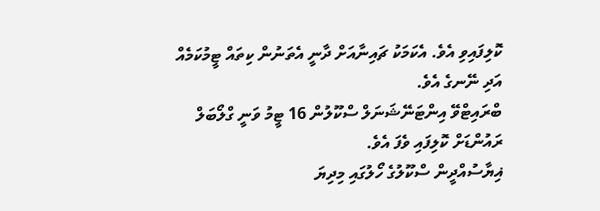ކޮލިފައިވި އެވެ. އެކަމަކު ޗައިނާއަށް ދާނީ އެތަނުން ކިތައް ޓީމުކަމެއް އަދި ނޭނގެ އެވެ.
ބްރައިޓްވޭ އިންޓަނޭޝަނަލް ސްކޫލުން 16 ޓީމު ވަނީ ގްލޯބަލް ރައުންޑަށް ކޮލިފައި ވެފަ އެވެ.
ޣިޔާސުއްދީން ސްކޫލުގެ ހޯލުގައި މިދިޔަ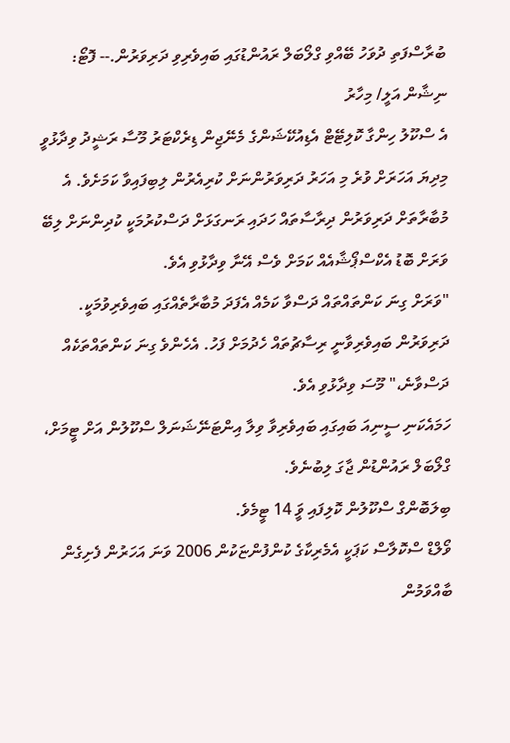ބުރާސްފަތި ދުވަހު ބޭއްވި ގްލޯބަލް ރައުންޑުގައި ބައިވެރިވި ދަރިވަރުން.-- ފޮޓޯ: ނިޝާން އަލީ/ މިހާރު
އެ ސްކޫލު ހިންގާ ކޮލިޓޭޓް އެޑިއުކޭޝަންގެ މެނޭޖިން ޑިރެކްޓަރު މޫސާ ރަޝީދު ވިދާޅުވީ މިދިޔަ އަހަރަށް ވުރެ މި އަހަރު ދަރިވަރުންނަށް ކުރިއެރުން ލިބިފައިވާ ކަމަށެވެ. އެ މުބާރާތަށް ދަރިވަރުން ދިރާސާތައް ހަދައި ރަނގަޅަށް ދަސްކުރުމަކީ ކުދިންނަށް ލިބޭ ވަރަށް ބޮޑު އެކްސްޕޯޝާއެއް ކަމަށް ވެސް އޭނާ ވިދާޅުވި އެވެ.
"ވަރަށް ގިނަ ކަންތައްތައް ދަސްވާ ކަމެއް އެފަދަ މުބާރާތެއްގައި ބައިވެރިވުމަކީ. ދަރިވަރުން ބައިވެރިވާނީ ރިސާޗުތައް ހެދުމަށް ފަހު. އެހެންވެ ގިނަ ކަންތައްތަކެއް ދަސްވާނެ،" މޫސަ ވިދާޅުވި އެވެ.
ހަމައެކަނި ސީނިއަ ބައިގައި ބައިވެރިވާ ވިލާ އިންޓަނޭޝަނަލް ސްކޫލުން އަށް ޓީމަށް، ގްލޯބަލް ރައުންޑުން ޖާގަ ލިބުނެވެ.
ބިލަބޮންގް ސްކޫލުން ކޮލިފައި ވަީ 14 ޓީމެވެ.
ވޯލްޑް ސްކޮލާސް ކަޕަކީ އެމެރިކާގެ ކުންފުންޏަކުން 2006 ވަނަ އަހަރުން ފެށިގެން ބާއްވަމުން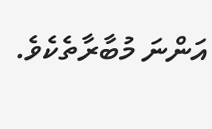އަންނަ މުބާރާތެކެވެ.